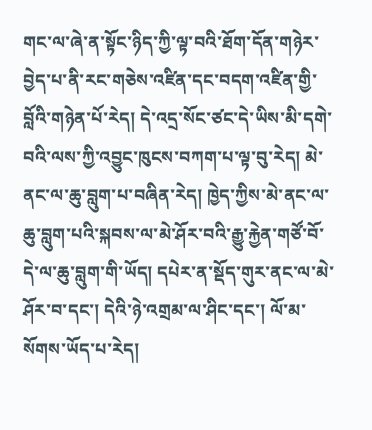གང་ལ་ཞེ་ན་སྟོང་ཉིད་ཀྱི་ལྟ་བའི་ཐོག་དོན་གཉེར་བྱེད་པ་ནི་རང་གཅེས་འཛིན་དང་བདག་འཛིན་གྱི་བློའི་གཉེན་པོ་རེད། དེ་འདྲ་སོང་ཙང་དེ་ཡིས་མི་དགེ་བའི་ལས་ཀྱི་འབྱུང་ཁུངས་བཀག་པ་ལྟ་བུ་རེད། མེ་ནང་ལ་ཆུ་བླུག་པ་བཞིན་རེད། ཁྱེད་ཀྱིས་མེ་ནང་ལ་ཆུ་བླུག་པའི་སྐབས་ལ་མེ་ཤོར་བའི་རྒྱུ་རྐྱེན་གཙོ་བོ་དེ་ལ་ཆུ་བླུག་གི་ཡོད། དཔེར་ན་སྡོད་གུར་ནང་ལ་མེ་ཤོར་བ་དང་། དེའི་ཉེ་འགྲམ་ལ་ཤིང་དང་། ལོ་མ་སོགས་ཡོད་པ་རེད།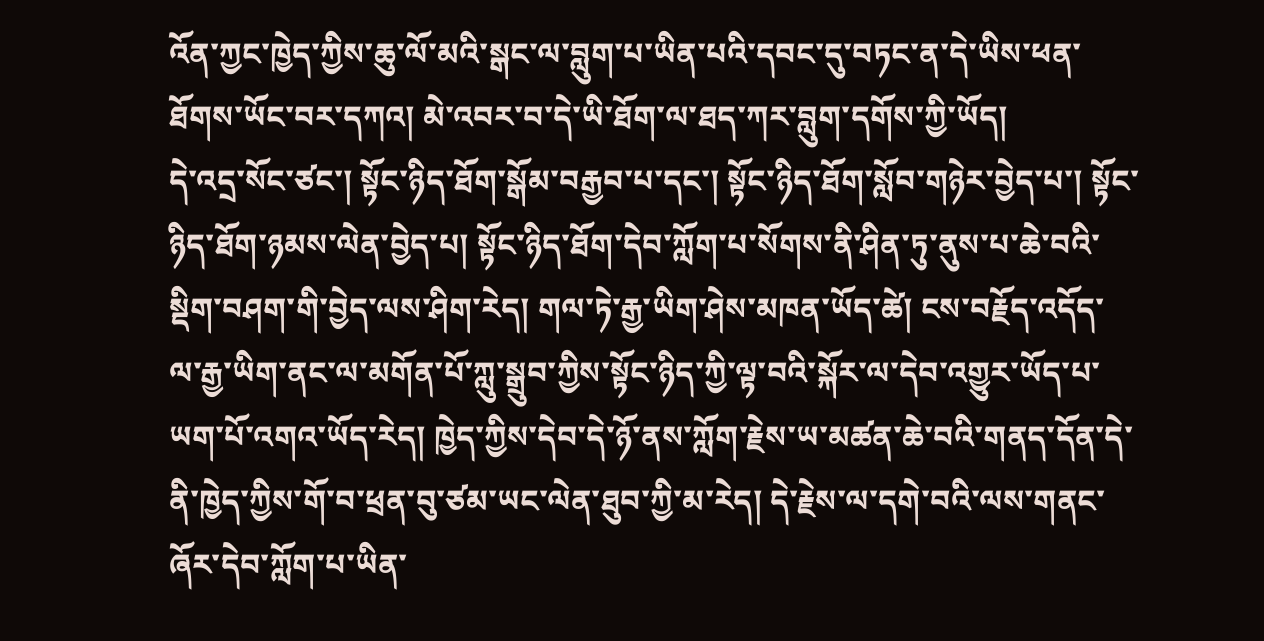འོན་ཀྱང་ཁྱེད་ཀྱིས་ཆུ་ལོ་མའི་སྒང་ལ་བླུག་པ་ཡིན་པའི་དབང་དུ་བཏང་ན་དེ་ཡིས་ཕན་ཐོགས་ཡོང་བར་དཀའ། མེ་འབར་བ་དེ་ཡི་ཐོག་ལ་ཐད་ཀར་བླུག་དགོས་ཀྱི་ཡོད།
དེ་འདྲ་སོང་ཙང་། སྟོང་ཉིད་ཐོག་སྒོམ་བརྒྱབ་པ་དང་། སྟོང་ཉིད་ཐོག་སློབ་གཉེར་བྱེད་པ་། སྟོང་ཉིད་ཐོག་ཉམས་ལེན་བྱེད་པ། སྟོང་ཉིད་ཐོག་དེབ་ཀློག་པ་སོགས་ནི་ཤིན་ཏུ་ནུས་པ་ཆེ་བའི་སྡིག་བཤག་གི་བྱེད་ལས་ཤིག་རེད། གལ་ཏེ་རྒྱ་ཡིག་ཤེས་མཁན་ཡོད་ཚེ། ངས་བརྗོད་འདོད་ལ་རྒྱ་ཡིག་ནང་ལ་མགོན་པོ་ཀླུ་སྒྲུབ་ཀྱིས་སྟོང་ཉིད་ཀྱི་ལྟ་བའི་སྐོར་ལ་དེབ་འགྱུར་ཡོད་པ་ཡག་པོ་འགའ་ཡོད་རེད། ཁྱེད་ཀྱིས་དེབ་དེ་ཉོ་ནས་ཀློག་རྗེས་ཡ་མཚན་ཆེ་བའི་གནད་དོན་དེ་ནི་ཁྱེད་ཀྱིས་གོ་བ་ཕྲན་བུ་ཙམ་ཡང་ལེན་ཐུབ་ཀྱི་མ་རེད། དེ་རྗེས་ལ་དགེ་བའི་ལས་གནང་ཞོར་དེབ་ཀློག་པ་ཡིན་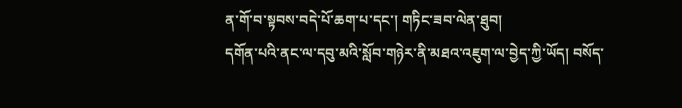ན་གོ་བ་སྟབས་བདེ་པོ་ཆག་པ་དང་། གཏིང་ཟབ་ལེན་ཐུབ།
དགོན་པའི་ནང་ལ་དབུ་མའི་སློབ་གཉེར་ནི་མཐའ་འཇུག་ལ་བྱེད་ཀྱི་ཡོད། བསོད་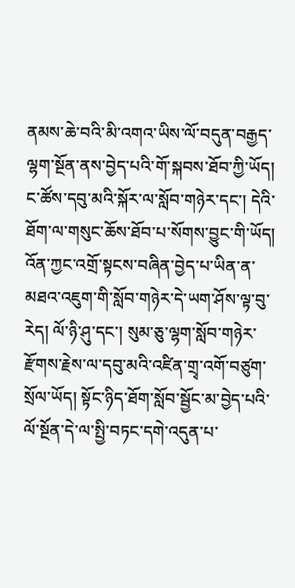ནམས་ཆེ་བའི་མི་འགའ་ཡིས་ལོ་བདུན་བརྒྱད་ལྷག་སྔོན་ནས་བྱེད་པའི་གོ་སྐབས་ཐོབ་ཀྱི་ཡོད། ང་ཚོས་དབུ་མའི་སྐོར་ལ་སློབ་གཉེར་དང་། དེའི་ཐོག་ལ་གསུང་ཆོས་ཐོབ་པ་སོགས་བྱུང་གི་ཡོད། འོན་ཀྱང་འགྲོ་སྟངས་བཞིན་བྱེད་པ་ཡིན་ན་མཐའ་འཇུག་གི་སློབ་གཉེར་དེ་ཡག་ཤོས་ལྟ་བུ་རེད། ལོ་ཉི་ཤུ་དང་། སུམ་ཅུ་ལྷག་སློབ་གཉེར་རྫོགས་རྗེས་ལ་དབུ་མའི་འཛིན་གྲྭ་འགོ་བཙུག་སྲོལ་ཡོད། སྟོང་ཉིད་ཐོག་སློབ་སྦྱོང་མ་བྱེད་པའི་ལོ་སྔོན་དེ་ལ་སྤྱི་བཏང་དགེ་འདུན་པ་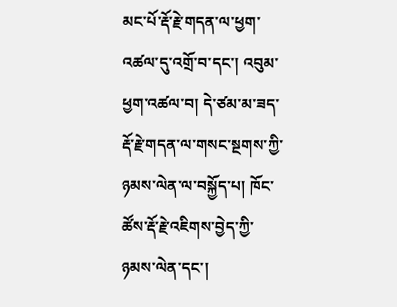མང་པོ་རྡོ་རྗེ་གདན་ལ་ཕྱག་འཚལ་དུ་འགྲོ་བ་དང་། འབུམ་ཕྱག་འཚལ་བ། དེ་ཙམ་མ་ཟད་རྡོ་རྗེ་གདན་ལ་གསང་སྔགས་ཀྱི་ཉམས་ལེན་ལ་བསྐྱོད་པ། ཁོང་ཚོས་རྡོ་རྗེ་འཇིགས་བྱེད་ཀྱི་ཉམས་ལེན་དང་།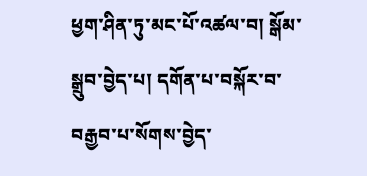ཕྱག་ཤིན་ཏུ་མང་པོ་འཚལ་བ། སྒོམ་སྒྲུབ་བྱེད་པ། དགོན་པ་བསྐོར་བ་བརྒྱབ་པ་སོགས་བྱེད་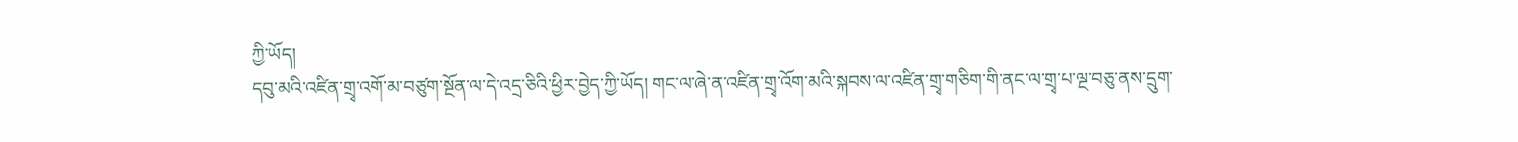ཀྱི་ཡོད།
དབུ་མའི་འཛིན་གྲྭ་འགོ་མ་བཙུག་སྔོན་ལ་དེ་འདྲ་ཅིའི་ཕྱིར་བྱེད་ཀྱི་ཡོད། གང་ལ་ཞེ་ན་འཛིན་གྲྭ་འོག་མའི་སྐབས་ལ་འཛིན་གྲྭ་གཅིག་གི་ནང་ལ་གྲྭ་པ་ལྔ་བཅུ་ནས་དྲུག་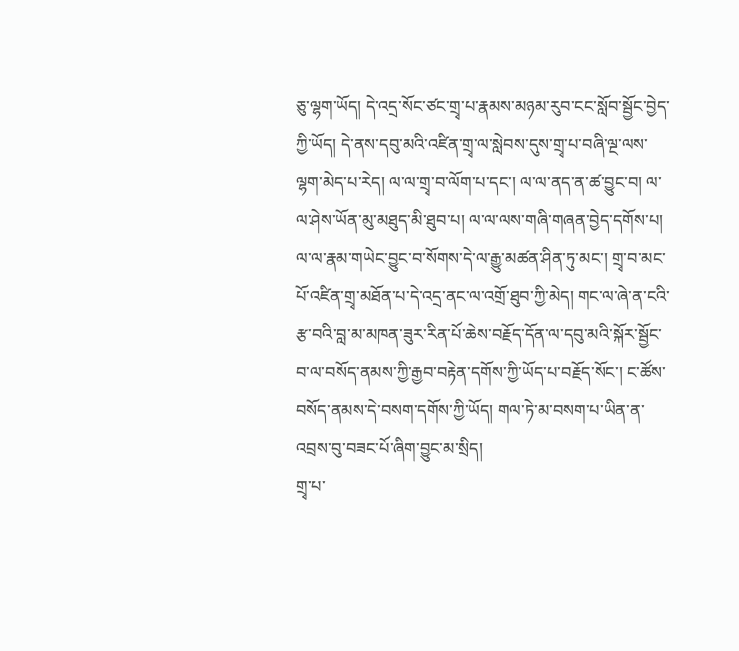ཅུ་ལྷག་ཡོད། དེ་འདྲ་སོང་ཙང་གྲྭ་པ་རྣམས་མཉམ་རུབ་ངང་སློབ་སྦྱོང་བྱེད་ཀྱི་ཡོད། དེ་ནས་དབུ་མའི་འཛིན་གྲྭ་ལ་སླེབས་དུས་གྲྭ་པ་བཞི་ལྔ་ལས་ལྷག་མེད་པ་རེད། ལ་ལ་གྲྭ་བ་ལོག་པ་དང་། ལ་ལ་ནད་ན་ཚ་བྱུང་བ། ལ་ལ་ཤེས་ཡོན་མུ་མཐུད་མི་ཐུབ་པ། ལ་ལ་ལས་གཞི་གཞན་བྱེད་དགོས་པ། ལ་ལ་རྣམ་གཡེང་བྱུང་བ་སོགས་དེ་ལ་རྒྱུ་མཚན་ཤིན་ཏུ་མང་། གྲྭ་བ་མང་པོ་འཛིན་གྲྭ་མཐོན་པ་དེ་འདྲ་ནང་ལ་འགྲོ་ཐུབ་ཀྱི་མེད། གང་ལ་ཞེ་ན་ངའི་རྩ་བའི་བླ་མ་མཁན་ཟུར་རིན་པོ་ཆེས་བརྗོད་དོན་ལ་དབུ་མའི་སྐོར་སྦྱོང་བ་ལ་བསོད་ནམས་ཀྱི་རྒྱབ་བརྟེན་དགོས་ཀྱི་ཡོད་པ་བརྗོད་སོང་། ང་ཚོས་བསོད་ནམས་དེ་བསག་དགོས་ཀྱི་ཡོད། གལ་ཏེ་མ་བསག་པ་ཡིན་ན་འབྲས་བུ་བཟང་པོ་ཞིག་བྱུང་མ་སྲིད།
གྲྭ་པ་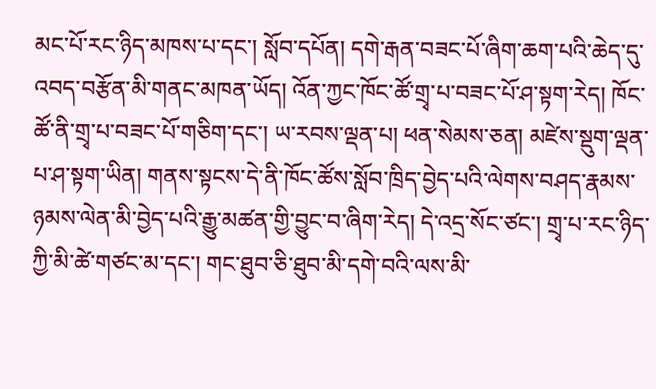མང་པོ་རང་ཉིད་མཁས་པ་དང་། སློབ་དཔོན། དགེ་རྒན་བཟང་པོ་ཞིག་ཆག་པའི་ཆེད་དུ་འབད་བརྩོན་མི་གནང་མཁན་ཡོད། འོན་ཀྱང་ཁོང་ཚོ་གྲྭ་པ་བཟང་པོ་ཤ་སྟག་རེད། ཁོང་ཚོ་ནི་གྲྭ་པ་བཟང་པོ་གཅིག་དང་། ཡ་རབས་ལྡན་པ། ཕན་སེམས་ཅན། མཛེས་སྡུག་ལྡན་པ་ཤ་སྟག་ཡིན། གནས་སྟངས་དེ་ནི་ཁོང་ཚོས་སློབ་ཁྲིད་བྱེད་པའི་ལེགས་བཤད་རྣམས་ཉམས་ལེན་མི་བྱེད་པའི་རྒྱུ་མཚན་གྱི་བྱུང་བ་ཞིག་རེད། དེ་འདྲ་སོང་ཙང་། གྲྭ་པ་རང་ཉིད་ཀྱི་མི་ཚེ་གཙང་མ་དང་། གང་ཐུབ་ཅི་ཐུབ་མི་དགེ་བའི་ལས་མི་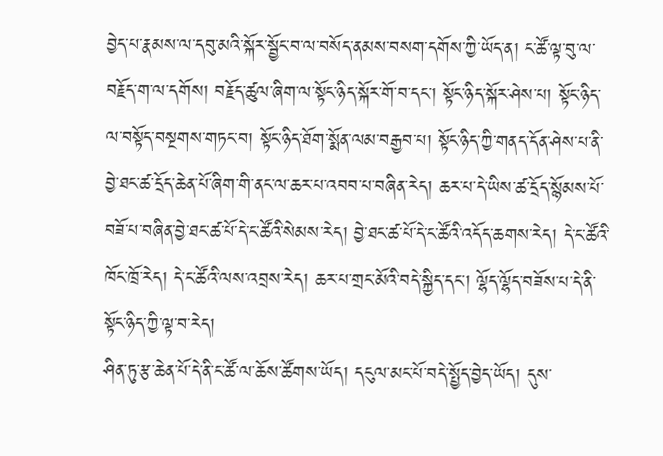བྱེད་པ་རྣམས་ལ་དབུ་མའི་སྐོར་སྦྱོང་བ་ལ་བསོད་ནམས་བསག་དགོས་ཀྱི་ཡོད་ན། ང་ཚོ་ལྟ་བུ་ལ་བརྗོད་ག་ལ་དགོས། བརྗོད་ཚུལ་ཞིག་ལ་སྟོང་ཉིད་སྐོར་གོ་བ་དང་། སྟོང་ཉིད་སྐོར་ཤེས་པ། སྟོང་ཉིད་ལ་བསྟོད་བསྔགས་གཏང་བ། སྟོང་ཉིད་ཐོག་སྨོན་ལམ་བརྒྱབ་པ། སྟོང་ཉིད་ཀྱི་གནད་དོན་ཤེས་པ་ནི་བྱེ་ཐང་ཚ་དྲོད་ཆེན་པོ་ཞིག་གི་ནང་ལ་ཆར་པ་འབབ་པ་བཞིན་རེད། ཆར་པ་དེ་ཡིས་ཚ་དྲོད་སྙོམས་པོ་བཟོ་པ་བཞིན་བྱེ་ཐང་ཚ་པོ་དེ་ང་ཚོའི་སེམས་རེད། བྱེ་ཐང་ཚ་པོ་དེ་ང་ཚོའི་འདོད་ཆགས་རེད། དེ་ང་ཚོའི་ཁོང་ཁྲོ་རེད། དེ་ང་ཚོའི་ལས་འབྲས་རེད། ཆར་པ་གྲང་མོའི་བདེ་སྐྱིད་དང་། ལྷོད་ལྷོད་བཟོས་པ་དེ་ནི་སྟོང་ཉིད་ཀྱི་ལྟ་བ་རེད།
ཤིན་ཏུ་རྩ་ཆེན་པོ་དེ་ནི་ང་ཚོ་ལ་ཆོས་ཚོགས་ཡོད། དངུལ་མང་པོ་བདེ་སྤྱོད་བྱེད་ཡོད། དུས་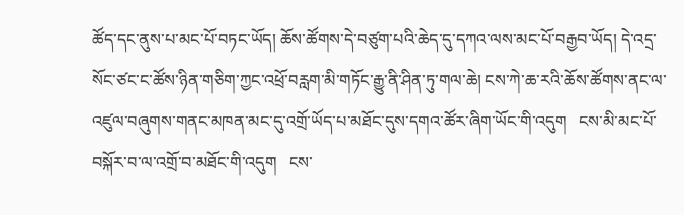ཚོད་དང་ནུས་པ་མང་པོ་བཏང་ཡོད། ཆོས་ཚོགས་དེ་བཙུག་པའི་ཆེད་དུ་དཀའ་ལས་མང་པོ་བརྒྱབ་ཡོད། དེ་འདྲ་སོང་ཙང་ང་ཚོས་ཉིན་གཅིག་ཀྱང་འཕྲོ་བརླག་མི་གཏོང་རྒྱུ་ནི་ཤིན་ཏུ་གལ་ཆེ། ངས་ཀེ་ཆ་རའི་ཆོས་ཚོགས་ནང་ལ་འཛུལ་བཞུགས་གནང་མཁན་མང་དུ་འགྲོ་ཡོད་པ་མཐོང་དུས་དགའ་ཚོར་ཞིག་ཡོང་གི་འདུག   ངས་མི་མང་པོ་བསྐོར་བ་ལ་འགྲོ་བ་མཐོང་གི་འདུག   ངས་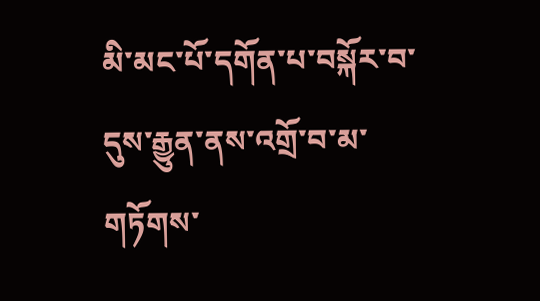མི་མང་པོ་དགོན་པ་བསྐོར་བ་དུས་རྒྱུན་ནས་འགྲོ་བ་མ་གཏོགས་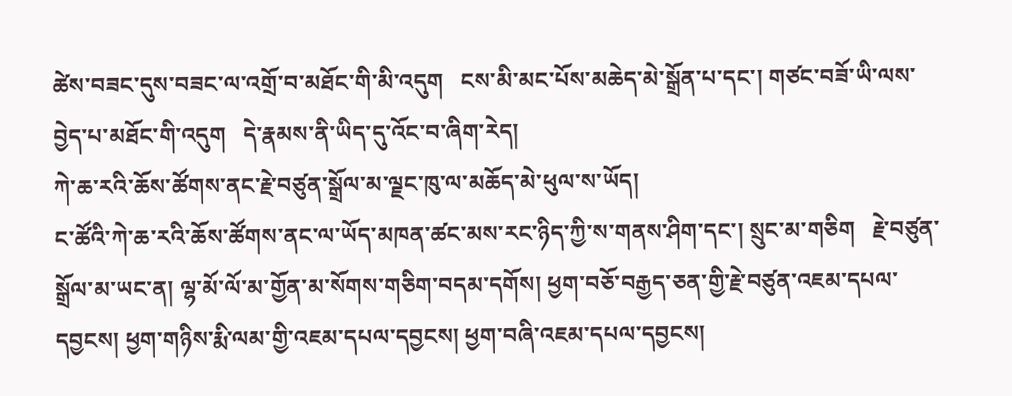ཚེས་བཟང་དུས་བཟང་ལ་འགྲོ་བ་མཐོང་གི་མི་འདུག   ངས་མི་མང་པོས་མཆེད་མེ་སྒྲོན་པ་དང་། གཙང་བཟོ་ཡི་ལས་བྱེད་པ་མཐོང་གི་འདུག   དེ་རྣམས་ནི་ཡིད་དུ་འོང་བ་ཞིག་རེད།
ཀེ་ཆ་རའི་ཆོས་ཚོགས་ནང་རྗེ་བཙུན་སྒྲོལ་མ་ལྗང་ཁུ་ལ་མཆོད་མེ་ཕུལ་ས་ཡོད།
ང་ཚོའི་ཀེ་ཆ་རའི་ཆོས་ཚོགས་ནང་ལ་ཡོད་མཁན་ཚང་མས་རང་ཉིད་ཀྱི་ས་གནས་ཤིག་དང་། སྲུང་མ་གཅིག   རྗེ་བཙུན་སྒྲོལ་མ་ཡང་ན། ལྷ་མོ་ལོ་མ་གྱོན་མ་སོགས་གཅིག་བདམ་དགོས། ཕྱག་བཅོ་བརྒྱད་ཅན་གྱི་རྗེ་བཙུན་འཇམ་དཔལ་དབྱངས། ཕྱག་གཉིས་རྨི་ལམ་གྱི་འཇམ་དཔལ་དབྱངས། ཕྱག་བཞི་འཇམ་དཔལ་དབྱངས།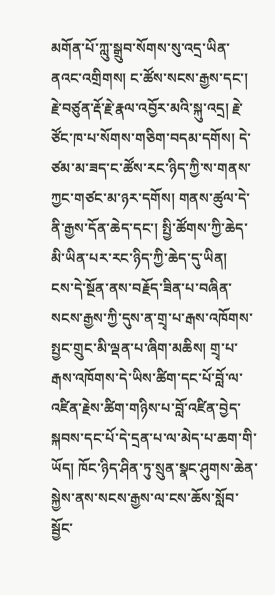མགོན་པོ་ཀླུ་སྒྲུབ་སོགས་སུ་འདྲ་ཡིན་ནའང་འགྲིགས། ང་ཚོས་སངས་རྒྱས་དང་། རྗེ་བཙུན་རྡོ་རྗེ་རྣལ་འབྱོར་མའི་སྐུ་འདྲ། རྗེ་ཙོང་ཁ་པ་སོགས་གཅིག་བདམ་དགོས། དེ་ཙམ་མ་ཟད་ང་ཚོས་རང་ཉིད་ཀྱི་ས་གནས་ཀྱང་གཙང་མ་ཉར་དགོས། གནས་ཚུལ་དེ་ནི་རྒྱས་དོན་ཆེད་དང་། སྤྱི་ཚོགས་ཀྱི་ཆེད་མི་ཡིན་པར་རང་ཉིད་ཀྱི་ཆེད་དུ་ཡིན།
ངས་དེ་སྔོན་ནས་བརྗོད་ཟིན་པ་བཞིན་སངས་རྒྱས་ཀྱི་དུས་ན་གྲྭ་པ་རྒས་འཁོགས་སྤྱང་གྲུང་མི་ལྡན་པ་ཞིག་མཆིས། གྲྭ་པ་རྒས་འཁོགས་དེ་ཡིས་ཚིག་དང་པོ་བློ་ལ་འཛིན་རྗེས་ཚིག་གཉིས་པ་བློ་འཛིན་བྱེད་སྐབས་དང་པོ་དེ་དྲན་པ་ལ་མེད་པ་ཆག་གི་ཡོད། ཁོང་ཉིད་ཤིན་ཏུ་སྲུན་སྣང་ཤུགས་ཆེན་སྐྱེས་ནས་སངས་རྒྱས་ལ་ངས་ཆོས་སློབ་སྦྱོང་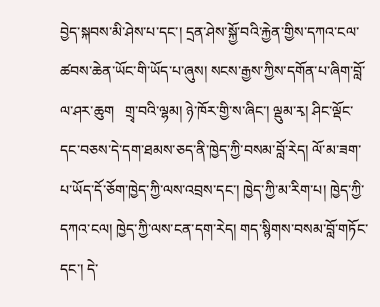བྱེད་སྐབས་མི་ཤེས་པ་དང་། དྲན་ཤེས་སྐྱོ་བའི་རྐྱེན་གྱིས་དཀའ་ངལ་ཚབས་ཆེན་ཡོང་གི་ཡོད་པ་ཞུས། སངས་རྒྱས་ཀྱིས་དགོན་པ་ཞིག་བློ་ལ་ཤར་ཆུག   གྲྭ་བའི་ལྷམ། ཉེ་ཁོར་གྱི་ས་ཞིང་། ལྡུམ་རྭ། ཤིང་ལྡོང་དང་བཅས་དེ་དག་ཐམས་ཅད་ནི་ཁྱེད་ཀྱི་བསམ་བློ་རེད། ལོ་མ་ཟག་པ་ཡོད་དོ་ཅོག་ཁྱེད་ཀྱི་ལས་འབྲས་དང་། ཁྱེད་ཀྱི་མ་རིག་པ། ཁྱེད་ཀྱི་དཀའ་ངལ། ཁྱེད་ཀྱི་ལས་ངན་དག་རེད། གད་སྙིགས་བསམ་བློ་གཏོང་དང་། དེ་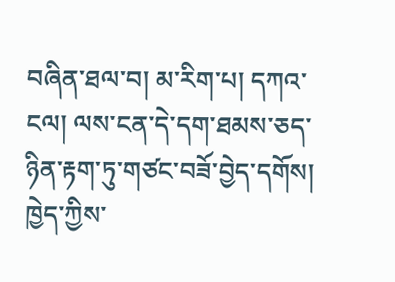བཞིན་ཐལ་བ། མ་རིག་པ། དཀའ་ངལ། ལས་ངན་དེ་དག་ཐམས་ཅད་ཉིན་རྟག་ཏུ་གཙང་བཟོ་བྱེད་དགོས། ཁྱེད་ཀྱིས་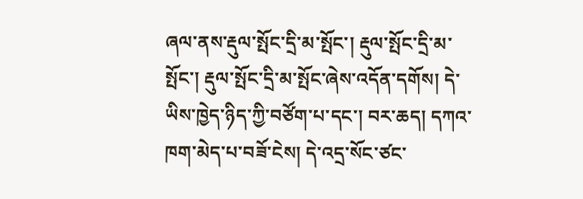ཞལ་ནས་རྡུལ་སྤོང་དྲི་མ་སྤོང་། རྡུལ་སྤོང་དྲི་མ་སྤོང་། རྡུལ་སྤོང་དྲི་མ་སྤོང་ཞེས་འདོན་དགོས། དེ་ཡིས་ཁྱེད་ཉིད་ཀྱི་བཙོག་པ་དང་། བར་ཆད། དཀའ་ཁག་མེད་པ་བཟོ་ངེས། དེ་འདྲ་སོང་ཙང་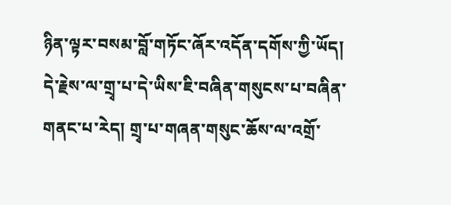ཉིན་ལྟར་བསམ་བློ་གཏོང་ཞོར་འདོན་དགོས་ཀྱི་ཡོད།
དེ་རྗེས་ལ་གྲྭ་པ་དེ་ཡིས་ཇི་བཞིན་གསུངས་པ་བཞིན་གནང་པ་རེད། གྲྭ་པ་གཞན་གསུང་ཆོས་ལ་འགྲོ་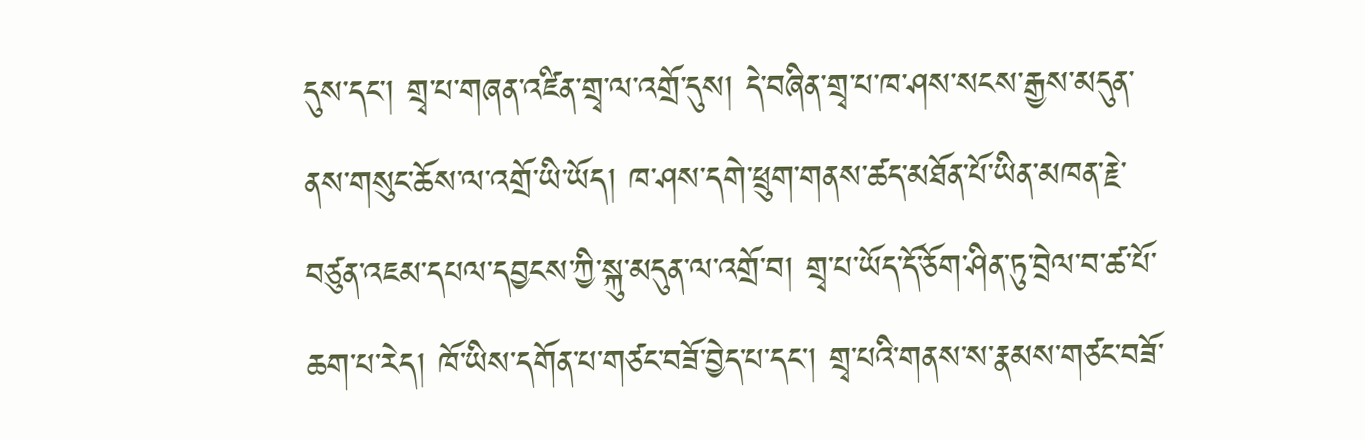དུས་དང་། གྲྭ་པ་གཞན་འཛིན་གྲྭ་ལ་འགྲོ་དུས། དེ་བཞིན་གྲྭ་པ་ཁ་ཤས་སངས་རྒྱས་མདུན་ནས་གསུང་ཆོས་ལ་འགྲོ་ཡི་ཡོད། ཁ་ཤས་དགེ་ཕྲུག་གནས་ཚད་མཐོན་པོ་ཡིན་མཁན་རྗེ་བཙུན་འཇམ་དཔལ་དབྱངས་ཀྱི་སྐུ་མདུན་ལ་འགྲོ་བ། གྲྭ་པ་ཡོད་དོ་ཅོག་ཤིན་ཏུ་བྲེལ་བ་ཚ་པོ་ཆག་པ་རེད། ཁོ་ཡིས་དགོན་པ་གཙང་བཟོ་བྱེད་པ་དང་། གྲྭ་པའི་གནས་ས་རྣམས་གཙང་བཟོ་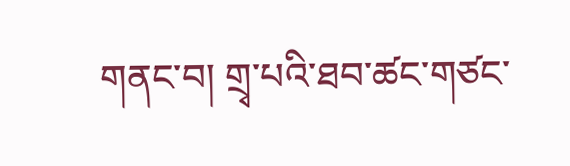གནང་བ། གྲྭ་པའི་ཐབ་ཚང་གཙང་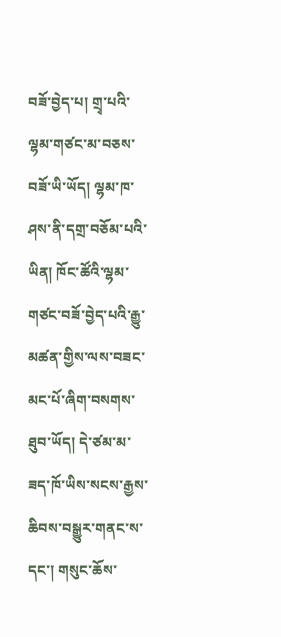བཟོ་བྱེད་པ། གྲྭ་པའི་ལྷམ་གཙང་མ་བཅས་བཟོ་ཡི་ཡོད། ལྷམ་ཁ་ཤས་ནི་དགྲ་བཅོམ་པའི་ཡིན། ཁོང་ཚོའི་ལྷམ་གཙང་བཟོ་བྱེད་པའི་རྒྱུ་མཚན་གྱིས་ལས་བཟང་མང་པོ་ཞིག་བསགས་ཐུབ་ཡོད། དེ་ཙམ་མ་ཟད་ཁོ་ཡིས་སངས་རྒྱས་ཆིབས་བསྒྱུར་གནང་ས་དང་། གསུང་ཆོས་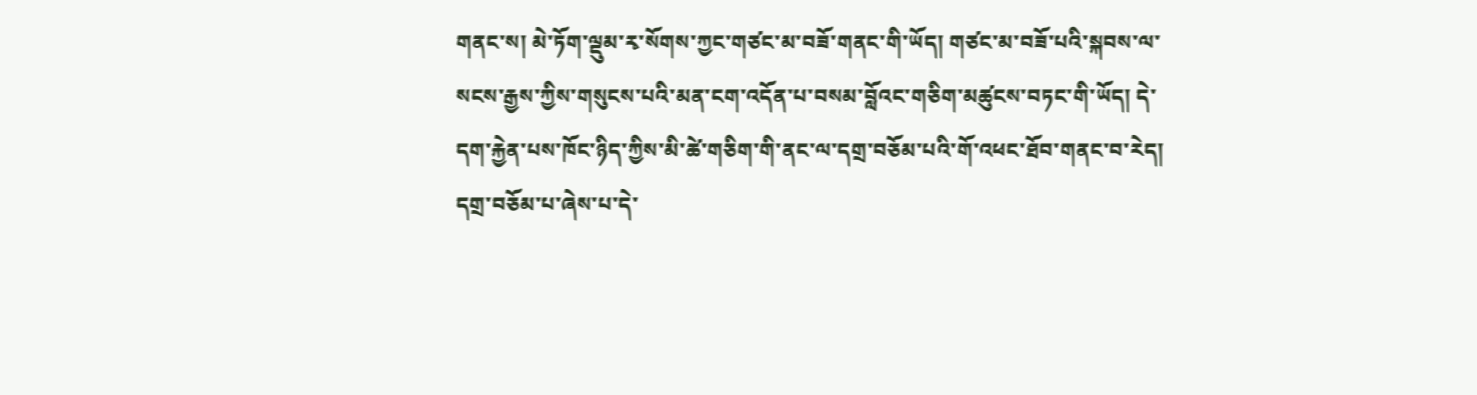གནང་ས། མེ་ཏོག་ལྡུམ་རྭ་སོགས་ཀྱང་གཙང་མ་བཟོ་གནང་གི་ཡོད། གཙང་མ་བཟོ་པའི་སྐབས་ལ་སངས་རྒྱས་ཀྱིས་གསུངས་པའི་མན་ངག་འདོན་པ་བསམ་བློའང་གཅིག་མཚུངས་བཏང་གི་ཡོད། དེ་དག་རྐྱེན་པས་ཁོང་ཉིད་ཀྱིས་མི་ཚེ་གཅིག་གི་ནང་ལ་དགྲ་བཅོམ་པའི་གོ་འཕང་ཐོབ་གནང་བ་རེད།
དགྲ་བཅོམ་པ་ཞེས་པ་དེ་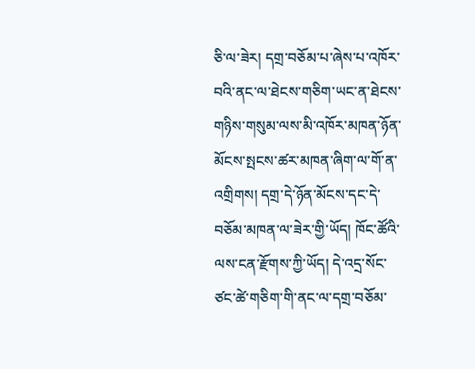ཅི་ལ་ཟེར། དགྲ་བཅོམ་པ་ཞེས་པ་འཁོར་བའི་ནང་ལ་ཐེངས་གཅིག་ཡང་ན་ཐེངས་གཉིས་གསུམ་ལས་མི་འཁོར་མཁན་ཉོན་མོངས་སྤངས་ཚར་མཁན་ཞིག་ལ་གོ་ན་འགྲིགས། དགྲ་དེ་ཉོན་མོངས་དང་དེ་བཅོམ་མཁན་ལ་ཟེར་གྱི་ཡོད། ཁོང་ཚོའི་ལས་ངན་རྫོགས་ཀྱི་ཡོད། དེ་འདྲ་སོང་ཙང་ཚེ་གཅིག་གི་ནང་ལ་དགྲ་བཅོམ་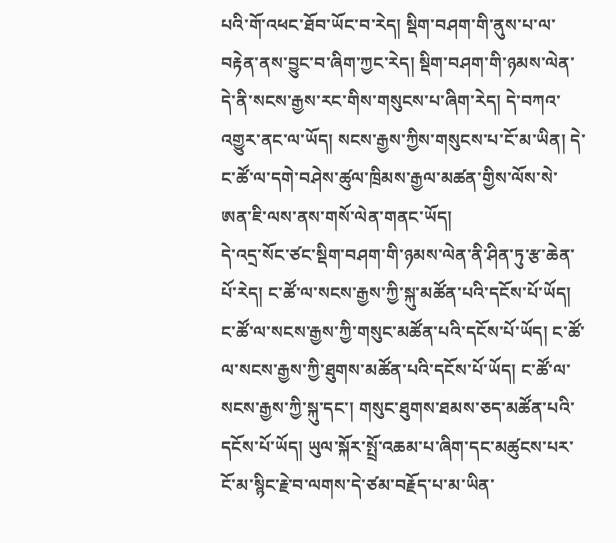པའི་གོ་འཕང་ཐོབ་ཡོང་བ་རེད། སྡིག་བཤག་གི་ནུས་པ་ལ་བརྟེན་ནས་བྱུང་བ་ཞིག་ཀྱང་རེད། སྡིག་བཤག་གི་ཉམས་ལེན་དེ་ནི་སངས་རྒྱས་རང་གིས་གསུངས་པ་ཞིག་རེད། དེ་བཀའ་འགྱུར་ནང་ལ་ཡོད། སངས་རྒྱས་ཀྱིས་གསུངས་པ་ངོ་མ་ཡིན། དེ་ང་ཚོ་ལ་དགེ་བཤེས་ཚུལ་ཁྲིམས་རྒྱལ་མཚན་གྱིས་ལོས་སེ་ཨན་ཇི་ལས་ནས་གསོ་ལེན་གནང་ཡོད།
དེ་འདྲ་སོང་ཙང་སྡིག་བཤག་གི་ཉམས་ལེན་ནི་ཤིན་ཏུ་རྩ་ཆེན་པོ་རེད། ང་ཚོ་ལ་སངས་རྒྱས་ཀྱི་སྐུ་མཚོན་པའི་དངོས་པོ་ཡོད། ང་ཚོ་ལ་སངས་རྒྱས་ཀྱི་གསུང་མཚོན་པའི་དངོས་པོ་ཡོད། ང་ཚོ་ལ་སངས་རྒྱས་ཀྱི་ཐུགས་མཚོན་པའི་དངོས་པོ་ཡོད། ང་ཚོ་ལ་སངས་རྒྱས་ཀྱི་སྐུ་དང་། གསུང་ཐུགས་ཐམས་ཅད་མཚོན་པའི་དངོས་པོ་ཡོད། ཡུལ་སྐོར་སྤྲོ་འཆམ་པ་ཞིག་དང་མཚུངས་པར་ངོ་མ་སྙིང་རྗེ་བ་ལགས་དེ་ཙམ་བརྗོད་པ་མ་ཡིན་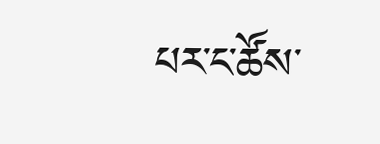པར་ང་ཚོས་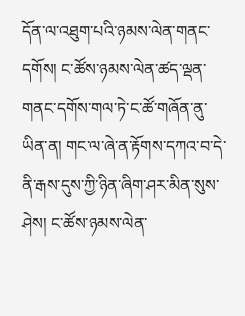དོན་ལ་འཐུག་པའི་ཉམས་ལེན་གནང་དགོས། ང་ཚོས་ཉམས་ལེན་ཚད་ལྡན་གནང་དགོས་གལ་ཏེ་ང་ཚོ་གཞོན་ནུ་ཡིན་ན། གང་ལ་ཞེ་ན་རྟོགས་དཀའ་བ་དེ་ནི་རྒས་དུས་ཀྱི་ཉིན་ཞིག་ཤར་མིན་སུས་ཤེས། ང་ཚོས་ཉམས་ལེན་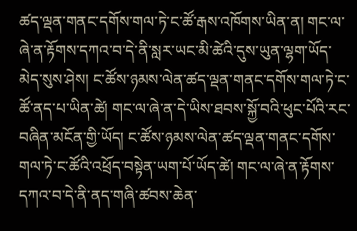ཚད་ལྡན་གནང་དགོས་གལ་ཏེ་ང་ཚོ་རྒས་འཁོགས་ཡིན་ན། གང་ལ་ཞེ་ན་རྟོགས་དཀའ་བ་དེ་ནི་སླར་ཡང་མི་ཚེའི་དུས་ཡུན་ལྷག་ཡོད་མེད་སུས་ཤེས། ང་ཚོས་ཉམས་ལེན་ཚད་ལྡན་གནང་དགོས་གལ་ཏེ་ང་ཚོ་ནད་པ་ཡིན་ཚེ། གང་ལ་ཞེ་ན་དེ་ཡིས་ཐབས་སྐྱོ་བའི་ཕུང་པོའི་རང་བཞིན་མངོན་གྱི་ཡོད། ང་ཚོས་ཉམས་ལེན་ཚད་ལྡན་གནང་དགོས་གལ་ཏེ་ང་ཚོའི་འཕྲོད་བསྟེན་ཡག་པོ་ཡོད་ཚེ། གང་ལ་ཞེ་ན་རྟོགས་དཀའ་བ་དེ་ནི་ནད་གཞི་ཚབས་ཆེན་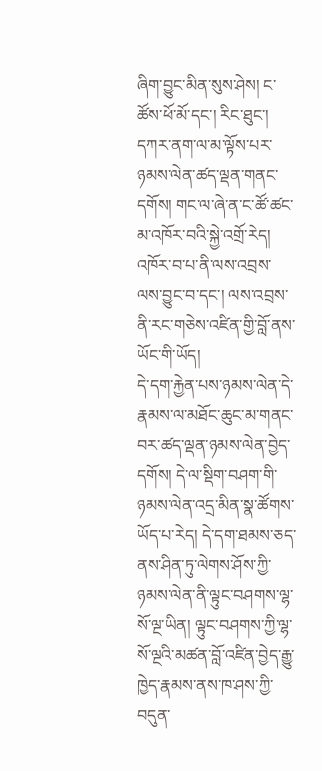ཞིག་བྱུང་མིན་སུས་ཤེས། ང་ཚོས་ཕོ་མོ་དང་། རིང་ཐུང་། དཀར་ནག་ལ་མ་ལྟོས་པར་ཉམས་ལེན་ཚད་ལྡན་གནང་དགོས། གང་ལ་ཞེ་ན་ང་ཚོ་ཚང་མ་འཁོར་བའི་སྐྱེ་འགྲོ་རེད། འཁོར་བ་པ་ནི་ལས་འབྲས་ལས་བྱུང་བ་དང་། ལས་འབྲས་ནི་རང་གཅེས་འཛིན་གྱི་བློ་ནས་ཡོང་གི་ཡོད།
དེ་དག་རྐྱེན་པས་ཉམས་ལེན་དེ་རྣམས་ལ་མཐོང་ཆུང་མ་གནང་བར་ཚད་ལྡན་ཉམས་ལེན་བྱེད་དགོས། དེ་ལ་སྡིག་བཤག་གི་ཉམས་ལེན་འདྲ་མིན་སྣ་ཚོགས་ཡོད་པ་རེད། དེ་དག་ཐམས་ཅད་ནས་ཤིན་ཏུ་ལེགས་ཤོས་ཀྱི་ཉམས་ལེན་ནི་ལྟུང་བཤགས་ལྷ་སོ་ལྔ་ཡིན། ལྟུང་བཤགས་ཀྱི་ལྷ་སོ་ལྔའི་མཚན་བློ་འཛིན་བྱེད་རྒྱུ་ཁྱེད་རྣམས་ནས་ཁ་ཤས་ཀྱི་བདུན་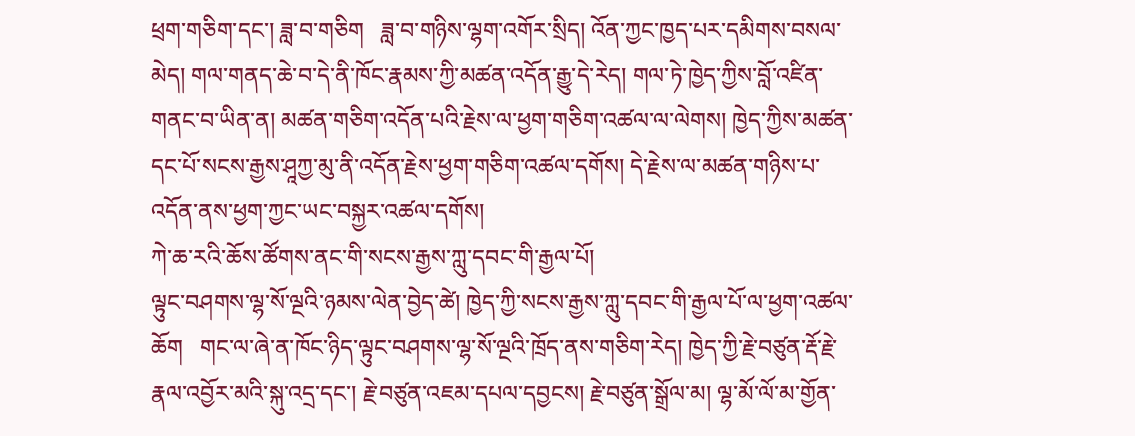ཕྲག་གཅིག་དང་། ཟླ་བ་གཅིག   ཟླ་བ་གཉིས་ལྷག་འགོར་སྲིད། འོན་ཀྱང་ཁྱད་པར་དམིགས་བསལ་མེད། གལ་གནད་ཆེ་བ་དེ་ནི་ཁོང་རྣམས་ཀྱི་མཚན་འདོན་རྒྱུ་དེ་རེད། གལ་ཏེ་ཁྱེད་ཀྱིས་བློ་འཛིན་གནང་བ་ཡིན་ན། མཚན་གཅིག་འདོན་པའི་རྗེས་ལ་ཕྱག་གཅིག་འཚལ་ལ་ལེགས། ཁྱེད་ཀྱིས་མཚན་དང་པོ་སངས་རྒྱས་ཤཱཀྱ་མུ་ནི་འདོན་རྗེས་ཕྱག་གཅིག་འཚལ་དགོས། དེ་རྗེས་ལ་མཚན་གཉིས་པ་འདོན་ནས་ཕྱག་ཀྱང་ཡང་བསྐྱར་འཚལ་དགོས།
ཀེ་ཆ་རའི་ཆོས་ཚོགས་ནང་གི་སངས་རྒྱས་ཀླུ་དབང་གི་རྒྱལ་པོ།
ལྟུང་བཤགས་ལྷ་སོ་ལྔའི་ཉམས་ལེན་བྱེད་ཚེ། ཁྱེད་ཀྱི་སངས་རྒྱས་ཀླུ་དབང་གི་རྒྱལ་པོ་ལ་ཕྱག་འཚལ་ཆོག   གང་ལ་ཞེ་ན་ཁོང་ཉིད་ལྟུང་བཤགས་ལྷ་སོ་ལྔའི་ཁྲོད་ནས་གཅིག་རེད། ཁྱེད་ཀྱི་རྗེ་བཙུན་རྡོ་རྗེ་རྣལ་འབྱོར་མའི་སྐུ་འདྲ་དང་། རྗེ་བཙུན་འཇམ་དཔལ་དབྱངས། རྗེ་བཙུན་སྒྲོལ་མ། ལྷ་མོ་ལོ་མ་གྱོན་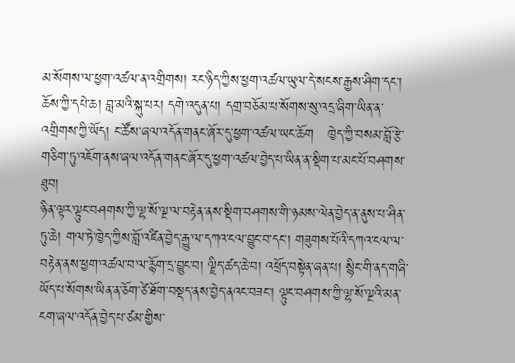མ་སོགས་ལ་ཕྱག་འཚལ་ན་འགྲིགས། རང་ཉིད་ཀྱིས་ཕྱག་འཚལ་ཡུལ་དེ་སངས་རྒྱས་ཤིག་དང་། ཆོས་ཀྱི་དཔེ་ཆ། བླ་མའི་སྐུ་པར། དགེ་འདུན་པ། དགྲ་བཅོམ་པ་སོགས་སུ་འདྲ་ཞིག་ཡིན་ན་འགྲིགས་ཀྱི་ཡོད། ང་ཚོས་ཞལ་འདོན་གནང་ཞོར་དུ་ཕྱག་འཚལ་ཡང་ཆོག   ཁྱེད་ཀྱི་བསམ་བློ་རྩེ་གཅིག་ཏུ་འཇོག་ནས་ཞལ་འདོན་གནང་ཞོར་དུ་ཕྱག་འཚལ་བྱེད་པ་ཡིན་ན་སྡིག་པ་མང་པོ་བཤགས་ཐུབ།
ཉིན་ལྟར་ལྟུང་བཤགས་ཀྱི་ལྷ་སོ་ལྔ་ལ་བརྟེན་ནས་སྡིག་བཤགས་གི་ཉམས་ལེན་བྱེད་ན་ནུས་པ་ཤིན་ཏུ་ཆེ། གལ་ཏེ་ཁྱེད་ཀྱིས་བློ་འཛིན་བྱེད་རྒྱུ་ལ་དཀའ་ངལ་བྱུང་བ་དང་། གཟུགས་པོའི་དཀའ་ངལ་ལ་བརྟེན་ནས་ཕྱག་འཚལ་བ་ལ་རྙོག་དྲ་བྱུང་བ། ལྗིད་ཚད་ཆེ་བ། འཕྲོད་བསྟེན་ཞན་པ། སྙིང་གི་ནད་གཞི་ཡོད་པ་སོགས་ཡིན་ན་ཅོག་ཙེ་ཐོག་བསྡད་ནས་བྱེད་ནའང་བཟང་། ལྟུང་བཤགས་ཀྱི་ལྷ་སོ་ལྔའི་མན་ངག་ཞལ་འདོན་བྱེད་པ་ཙམ་གྱིས་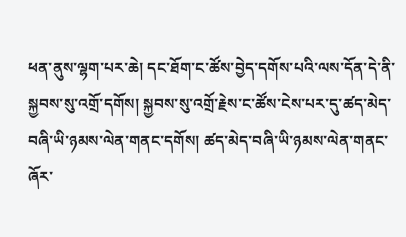ཕན་ནུས་ལྷག་པར་ཆེ། དང་ཐོག་ང་ཚོས་བྱེད་དགོས་པའི་ལས་དོན་དེ་ནི་སྐྱབས་སུ་འགྲོ་དགོས། སྐྱབས་སུ་འགྲོ་རྗེས་ང་ཚོས་ངེས་པར་དུ་ཚད་མེད་བཞི་ཡི་ཉམས་ལེན་གནང་དགོས། ཚད་མེད་བཞི་ཡི་ཉམས་ལེན་གནང་ཞོར་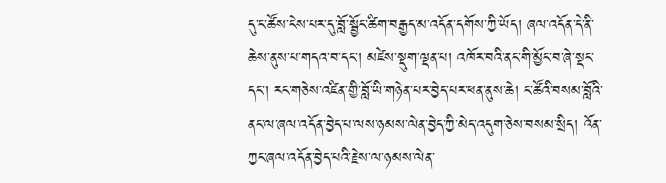དུ་ང་ཚོས་ངེས་པར་དུ་བློ་སྦྱོང་ཚིག་བརྒྱད་མ་འདོན་དགོས་ཀྱི་ཡོད། ཞལ་འདོན་དེ་ནི་ཆེས་ནུས་པ་གདའ་བ་དང་། མཛེས་སྡུག་ལྡན་པ། འཁོར་བའི་ནང་གི་མྱོང་བ་ཞེ་སྡང་དང་། རང་གཅེས་འཛིན་གྱི་བློ་ཡི་གཉེན་པར་བྱེད་པར་ཕན་ནུས་ཆེ། ང་ཚོའི་བསམ་བློའི་ནང་ལ་ཞལ་འདོན་བྱེད་པ་ལས་ཉམས་ལེན་བྱེད་ཀྱི་མེད་འདུག་ཅེས་བསམ་སྲིད། འོན་ཀྱང་ཞལ་འདོན་བྱེད་པའི་རྗེས་ལ་ཉམས་ལེན་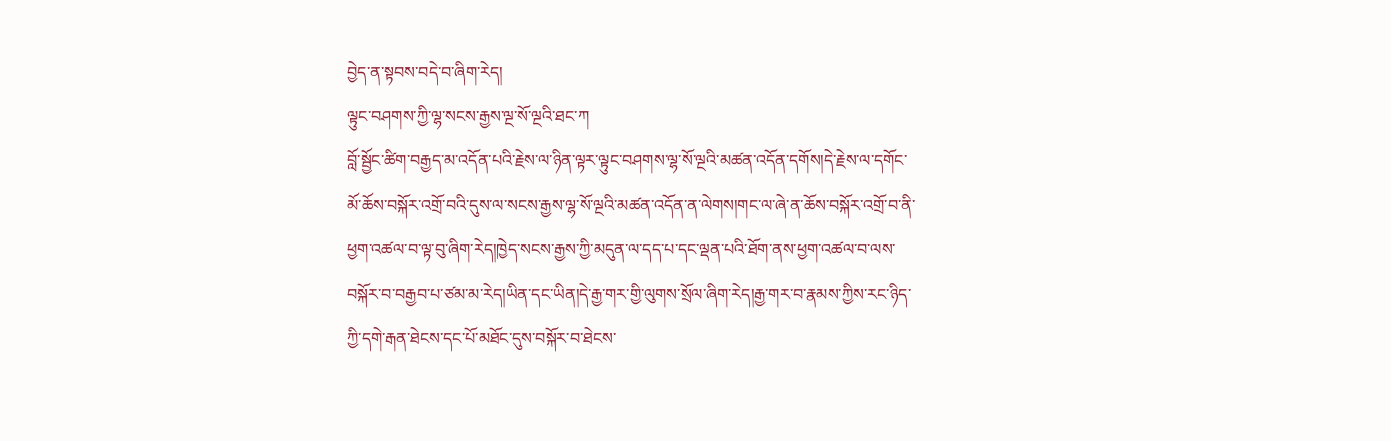བྱེད་ན་སྟབས་བདེ་བ་ཞིག་རེད།
ལྟུང་བཤགས་ཀྱི་ལྷ་སངས་རྒྱས་ལྔ་སོ་ལྔའི་ཐང་ཀ
བློ་སྦྱོང་ཚིག་བརྒྱད་མ་འདོན་པའི་རྗེས་ལ་ཉིན་ལྟར་ལྟུང་བཤགས་ལྷ་སོ་ལྔའི་མཚན་འདོན་དགོས།དེ་རྗེས་ལ་དགོང་མོ་ཆོས་བསྐོར་འགྲོ་བའི་དུས་ལ་སངས་རྒྱས་ལྷ་སོ་ལྔའི་མཚན་འདོན་ན་ལེགས།གང་ལ་ཞེ་ན་ཆོས་བསྐོར་འགྲོ་བ་ནི་ཕྱག་འཚལ་བ་ལྟ་བུ་ཞིག་རེད།ཁྱེད་སངས་རྒྱས་ཀྱི་མདུན་ལ་དད་པ་དང་ལྡན་པའི་ཐོག་ནས་ཕྱག་འཚལ་བ་ལས་བསྐོར་བ་བརྒྱབ་པ་ཙམ་མ་རེད།ཡིན་དང་ཡིན།དེ་རྒྱ་གར་གྱི་ལུགས་སྲོལ་ཞིག་རེད།རྒྱ་གར་བ་རྣམས་ཀྱིས་རང་ཉིད་ཀྱི་དགེ་རྒན་ཐེངས་དང་པོ་མཐོང་དུས་བསྐོར་བ་ཐེངས་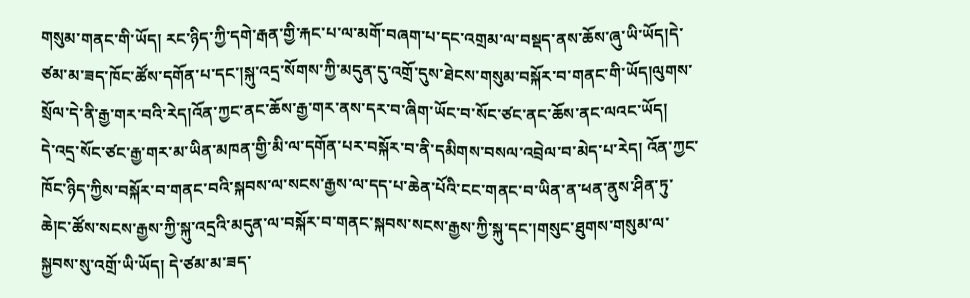གསུམ་གནང་གི་ཡོད། རང་ཉིད་ཀྱི་དགེ་རྒན་གྱི་རྐང་པ་ལ་མགོ་བཞག་པ་དང་འགྲམ་ལ་བསྡད་ནས་ཆོས་ཞུ་ཡི་ཡོད།དེ་ཙམ་མ་ཟད་ཁོང་ཚོས་དགོན་པ་དང་།སྐུ་འདྲ་སོགས་ཀྱི་མདུན་དུ་འགྲོ་དུས་ཐེངས་གསུམ་བསྐོར་བ་གནང་གི་ཡོད།ལུགས་སྲོལ་དེ་ནི་རྒྱ་གར་བའི་རེད།འོན་ཀྱང་ནང་ཆོས་རྒྱ་གར་ནས་དར་བ་ཞིག་ཡོང་བ་སོང་ཙང་ནང་ཆོས་ནང་ལའང་ཡོད།
དེ་འདྲ་སོང་ཙང་རྒྱ་གར་མ་ཡིན་མཁན་གྱི་མི་ལ་དགོན་པར་བསྐོར་བ་ནི་དམིགས་བསལ་འབྲེལ་བ་མེད་པ་རེད། འོན་ཀྱང་ཁོང་ཉིད་ཀྱིས་བསྐོར་བ་གནང་བའི་སྐབས་ལ་སངས་རྒྱས་ལ་དད་པ་ཆེན་པོའི་ངང་གནང་བ་ཡིན་ན་ཕན་ནུས་ཤིན་ཏུ་ཆེ།ང་ཚོས་སངས་རྒྱས་ཀྱི་སྐུ་འདྲའི་མདུན་ལ་བསྐོར་བ་གནང་སྐབས་སངས་རྒྱས་ཀྱི་སྐུ་དང་།གསུང་ཐུགས་གསུམ་ལ་སྐྱབས་སུ་འགྲོ་ཡི་ཡོད། དེ་ཙམ་མ་ཟད་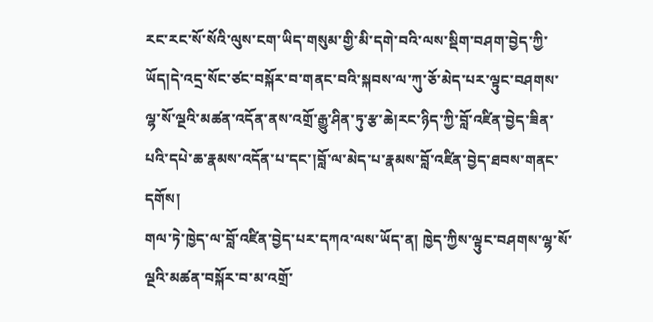རང་རང་སོ་སོའི་ལུས་ངག་ཡིད་གསུམ་གྱི་མི་དགེ་བའི་ལས་སྡིག་བཤག་བྱེད་ཀྱི་ཡོད།དེ་འདྲ་སོང་ཙང་བསྐོར་བ་གནང་བའི་སྐབས་ལ་ཀུ་ཅོ་མེད་པར་ལྟུང་བཤགས་ལྷ་སོ་ལྔའི་མཚན་འདོན་ནས་འགྲོ་རྒྱུ་ཤིན་ཏུ་རྩ་ཆེ།རང་ཉིད་ཀྱི་བློ་འཛིན་བྱེད་ཟིན་པའི་དཔེ་ཆ་རྣམས་འདོན་པ་དང་།བློ་ལ་མེད་པ་རྣམས་བློ་འཛིན་བྱེད་ཐབས་གནང་དགོས།
གལ་ཏེ་ཁྱེད་ལ་བློ་འཛིན་བྱེད་པར་དཀའ་ལས་ཡོད་ན། ཁྱེད་ཀྱིས་ལྟུང་བཤགས་ལྷ་སོ་ལྔའི་མཚན་བསྐོར་བ་མ་འགྲོ་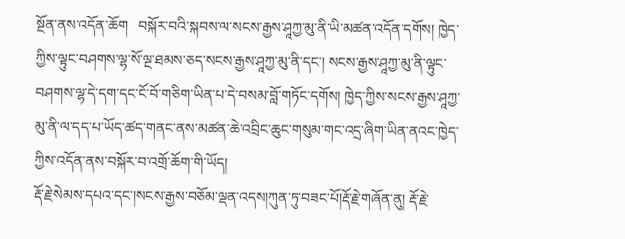སྔོན་ནས་འདོན་ཆོག   བསྐོར་བའི་སྐབས་ལ་སངས་རྒྱས་ཤཱཀྱ་མུ་ནི་ཡི་མཚན་འདོན་དགོས། ཁྱེད་ཀྱིས་ལྟུང་བཤགས་ལྷ་སོ་ལྔ་ཐམས་ཅད་སངས་རྒྱས་ཤཱཀྱ་མུ་ནི་དང་། སངས་རྒྱས་ཤཱཀྱ་མུ་ནི་ལྟུང་བཤགས་ལྷ་དེ་དག་དང་ངོ་བོ་གཅིག་ཡིན་པ་དེ་བསམ་བློ་གཏོང་དགོས། ཁྱེད་ཀྱིས་སངས་རྒྱས་ཤཱཀྱ་མུ་ནི་ལ་དད་པ་ཡོད་ཚད་གནང་ནས་མཚན་ཆེ་འབྲིང་ཆུང་གསུམ་གང་འདྲ་ཞིག་ཡིན་ནའང་ཁྱེད་ཀྱིས་འདོན་ནས་བསྐོར་བ་འགྲོ་ཆོག་གི་ཡོད།
རྡོ་རྗེ་སེམས་དཔའ་དང་།སངས་རྒྱས་བཅོམ་ལྡན་འདས།ཀུན་ཏུ་བཟང་པོ།རྡོ་རྗེ་གཞོན་ནུ། རྡོ་རྗེ་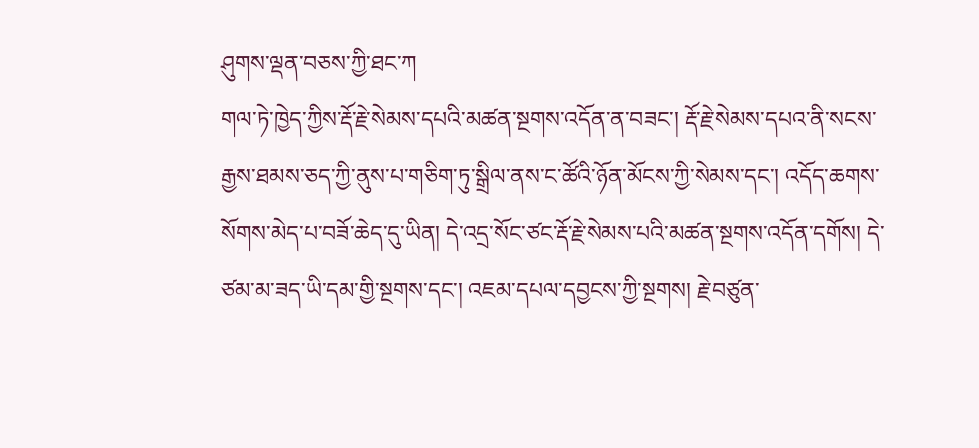ཤུགས་ལྡན་བཅས་ཀྱི་ཐང་ཀ
གལ་ཏེ་ཁྱེད་ཀྱིས་རྡོ་རྗེ་སེམས་དཔའི་མཚན་སྔགས་འདོན་ན་བཟང་། རྡོ་རྗེ་སེམས་དཔའ་ནི་སངས་རྒྱས་ཐམས་ཅད་ཀྱི་ནུས་པ་གཅིག་ཏུ་སྒྲིལ་ནས་ང་ཚོའི་ཉོན་མོངས་ཀྱི་སེམས་དང་། འདོད་ཆགས་སོགས་མེད་པ་བཟོ་ཆེད་དུ་ཡིན། དེ་འདྲ་སོང་ཙང་རྡོ་རྗེ་སེམས་པའི་མཚན་སྔགས་འདོན་དགོས། དེ་ཙམ་མ་ཟད་ཡི་དམ་གྱི་སྔགས་དང་། འཇམ་དཔལ་དབྱངས་ཀྱི་སྔགས། རྗེ་བཙུན་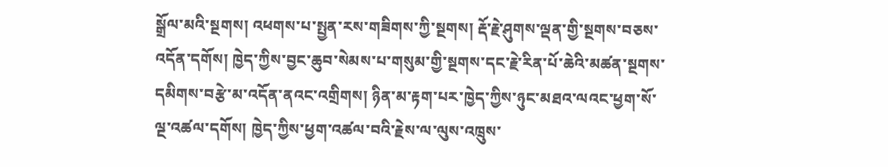སྒྲོལ་མའི་སྔགས། འཕགས་པ་སྤྱན་རས་གཟིགས་ཀྱི་སྔགས། རྡོ་རྗེ་ཤུགས་ལྡན་གྱི་སྔགས་བཅས་འདོན་དགོས། ཁྱེད་ཀྱིས་བྱང་ཆུབ་སེམས་པ་གསུམ་གྱི་སྔགས་དང་རྗེ་རིན་པོ་ཆེའི་མཚན་སྔགས་དམིགས་བརྩེ་མ་འདོན་ནའང་འགྲིགས། ཉིན་མ་རྟག་པར་ཁྱེད་ཀྱིས་ཉུང་མཐའ་ལའང་ཕྱག་སོ་ལྔ་འཚལ་དགོས། ཁྱེད་ཀྱིས་ཕྱག་འཚལ་བའི་རྗེས་ལ་ལུས་འཁྲུས་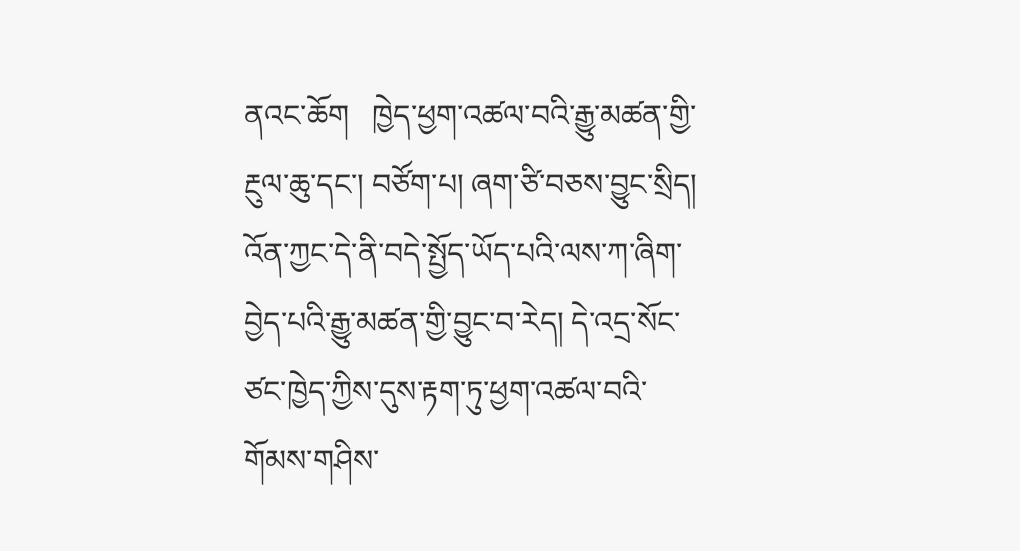ནའང་ཆོག   ཁྱེད་ཕྱག་འཚལ་བའི་རྒྱུ་མཚན་གྱི་རྔུལ་ཆུ་དང་། བཙོག་པ། ཞག་ཙི་བཅས་བྱུང་སྲིད། འོན་ཀྱང་དེ་ནི་བདེ་སྤྱོད་ཡོད་པའི་ལས་ཀ་ཞིག་བྱེད་པའི་རྒྱུ་མཚན་གྱི་བྱུང་བ་རེད། དེ་འདྲ་སོང་ཙང་ཁྱེད་ཀྱིས་དུས་རྟག་ཏུ་ཕྱག་འཚལ་བའི་གོམས་གཤིས་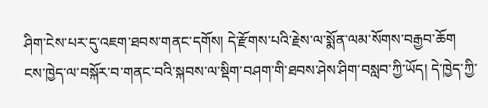ཤིག་ངེས་པར་དུ་འཇག་ཐབས་གནང་དགོས། དེ་རྫོགས་པའི་རྗེས་ལ་སྨོན་ལམ་སོགས་བརྒྱབ་ཆོག
ངས་ཁྱེད་ལ་བསྐོར་བ་གནང་བའི་སྐབས་ལ་སྡིག་བཤག་གི་ཐབས་ཤེས་ཤིག་བསླབ་ཀྱི་ཡོད། དེ་ཁྱེད་ཀྱི་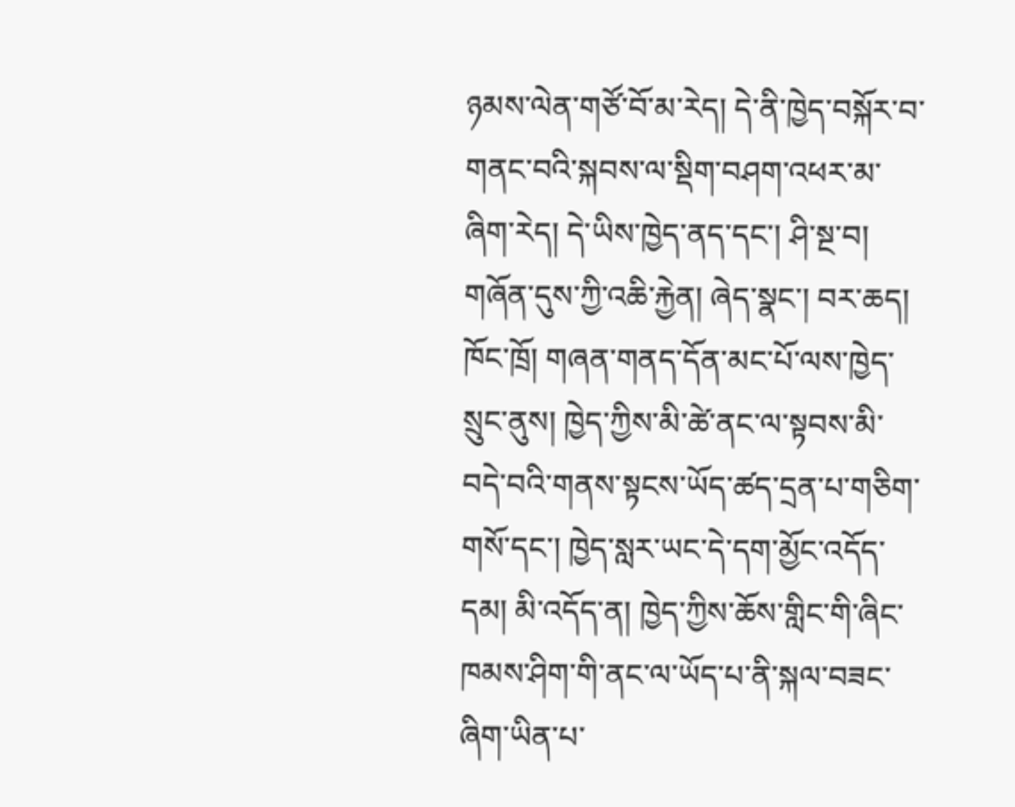ཉམས་ལེན་གཙོ་བོ་མ་རེད། དེ་ནི་ཁྱེད་བསྐོར་བ་གནང་བའི་སྐབས་ལ་སྡིག་བཤག་འཕར་མ་ཞིག་རེད། དེ་ཡིས་ཁྱེད་ནད་དང་། ཤི་སྔ་བ། གཞོན་དུས་ཀྱི་འཆི་རྐྱེན། ཞེད་སྣང་། བར་ཆད། ཁོང་ཁྲོ། གཞན་གནད་དོན་མང་པོ་ལས་ཁྱེད་སྲུང་ནུས། ཁྱེད་ཀྱིས་མི་ཚེ་ནང་ལ་སྟབས་མི་བདེ་བའི་གནས་སྟངས་ཡོད་ཚད་དྲན་པ་གཅིག་གསོ་དང་། ཁྱེད་སླར་ཡང་དེ་དག་མྱོང་འདོད་དམ། མི་འདོད་ན། ཁྱེད་ཀྱིས་ཆོས་གླིང་གི་ཞིང་ཁམས་ཤིག་གི་ནང་ལ་ཡོད་པ་ནི་སྐལ་བཟང་ཞིག་ཡིན་པ་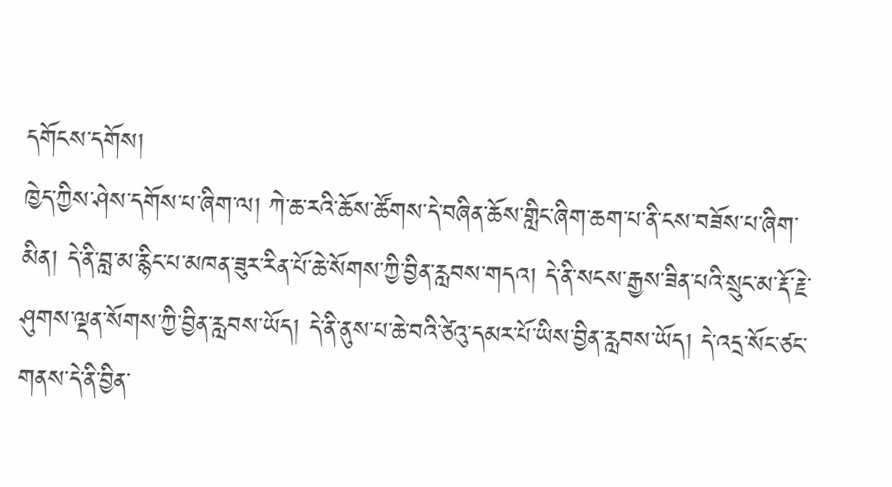དགོངས་དགོས།
ཁྱེད་ཀྱིས་ཤེས་དགོས་པ་ཞིག་ལ། ཀེ་ཆ་རའི་ཆོས་ཚོགས་དེ་བཞིན་ཆོས་གླིང་ཞིག་ཆག་པ་ནི་ངས་བཟོས་པ་ཞིག་མིན། དེ་ནི་བླ་མ་རྙིང་པ་མཁན་ཟུར་རིན་པོ་ཆེ་སོགས་ཀྱི་བྱིན་རླབས་གདའ། དེ་ནི་སངས་རྒྱས་ཟིན་པའི་སྲུང་མ་རྡོ་རྗེ་ཤུགས་ལྡན་སོགས་ཀྱི་བྱིན་རླབས་ཡོད། དེ་ནི་ནུས་པ་ཆེ་བའི་ཙེའུ་དམར་པོ་ཡིས་བྱིན་རླབས་ཡོད། དེ་འདྲ་སོང་ཙང་གནས་དེ་ནི་བྱིན་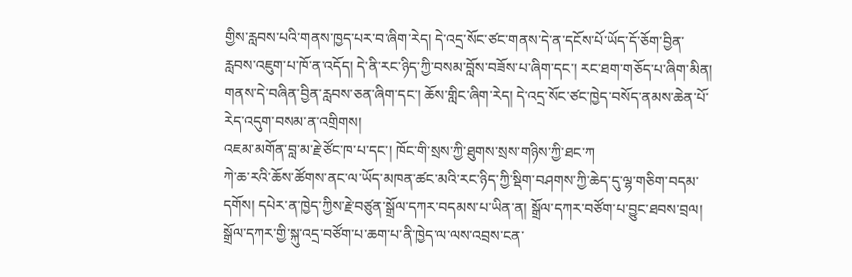གྱིས་རླབས་པའི་གནས་ཁྱད་པར་བ་ཞིག་རེད། དེ་འདྲ་སོང་ཙང་གནས་དེ་ན་དངོས་པོ་ཡོད་དོ་ཅོག་བྱིན་རླབས་འཇུག་པ་ཁོ་ན་འདོད། དེ་ནི་རང་ཉིད་ཀྱི་བསམ་བློས་བཟོས་པ་ཞིག་དང་། རང་ཐག་གཅོད་པ་ཞིག་མིན། གནས་དེ་བཞིན་བྱིན་རླབས་ཅན་ཞིག་དང་། ཆོས་གླིང་ཞིག་རེད། དེ་འདྲ་སོང་ཙང་ཁྱེད་བསོད་ནམས་ཆེན་པོ་རེད་འདུག་བསམ་ན་འགྲིགས།
འཇམ་མགོན་བླ་མ་རྗེ་ཙོང་ཁ་པ་དང་། ཁོང་གི་སྲས་ཀྱི་ཐུགས་སྲས་གཉིས་ཀྱི་ཐང་ཀ
ཀེ་ཆ་རའི་ཆོས་ཚོགས་ནང་ལ་ཡོད་མཁན་ཚང་མའི་རང་ཉིད་ཀྱི་སྡིག་བཤགས་ཀྱི་ཆེད་དུ་ལྷ་གཅིག་བདམ་དགོས། དཔེར་ན་ཁྱེད་ཀྱིས་རྗེ་བཙུན་སྒྲོལ་དཀར་བདམས་པ་ཡིན་ན། སྒྲོལ་དཀར་བཙོག་པ་བྱུང་ཐབས་བྲལ། སྒྲོལ་དཀར་གྱི་སྐུ་འདྲ་བཙོག་པ་ཆག་པ་ནི་ཁྱེད་ལ་ལས་འབྲས་ངན་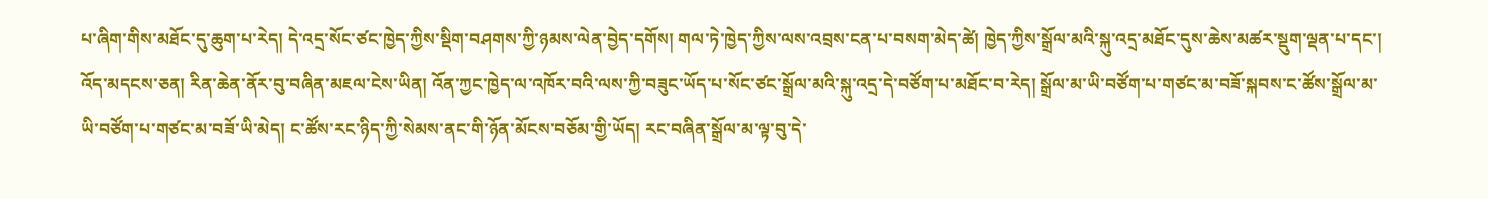པ་ཞིག་གིས་མཐོང་དུ་ཆུག་པ་རེད། དེ་འདྲ་སོང་ཙང་ཁྱེད་ཀྱིས་སྡིག་བཤགས་ཀྱི་ཉམས་ལེན་བྱེད་དགོས། གལ་ཏེ་ཁྱེད་ཀྱིས་ལས་འབྲས་ངན་པ་བསག་མེད་ཚེ། ཁྱེད་ཀྱིས་སྒྲོལ་མའི་སྐུ་འདྲ་མཐོང་དུས་ཆེས་མཚར་སྡུག་ལྡན་པ་དང་། འོད་མདངས་ཅན། རིན་ཆེན་ནོར་བུ་བཞིན་མཇལ་ངེས་ཡིན། འོན་ཀྱང་ཁྱེད་ལ་འཁོར་བའི་ལས་ཀྱི་བཟུང་ཡོད་པ་སོང་ཙང་སྒྲོལ་མའི་སྐུ་འདྲ་དེ་བཙོག་པ་མཐོང་བ་རེད། སྒྲོལ་མ་ཡི་བཙོག་པ་གཙང་མ་བཟོ་སྐབས་ང་ཚོས་སྒྲོལ་མ་ཡི་བཙོག་པ་གཙང་མ་བཟོ་ཡི་མེད། ང་ཚོས་རང་ཉིད་ཀྱི་སེམས་ནང་གི་ཉོན་མོངས་བཅོམ་གྱི་ཡོད། རང་བཞིན་སྒྲོལ་མ་ལྟ་བུ་དེ་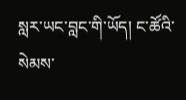སླར་ཡང་བླང་གི་ཡོད། ང་ཚོའི་སེམས་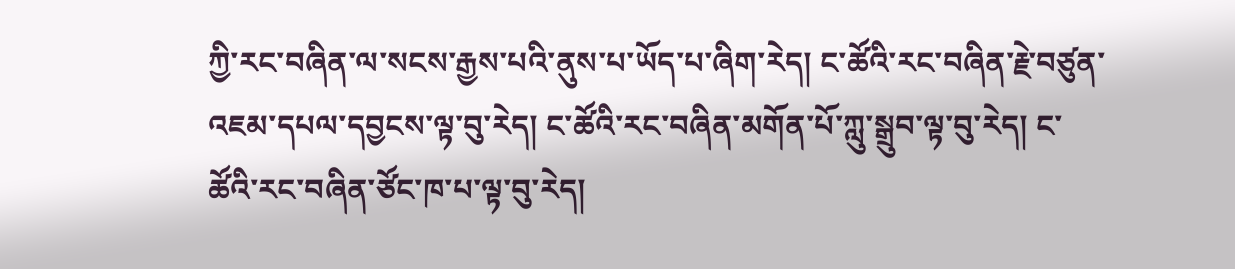ཀྱི་རང་བཞིན་ལ་སངས་རྒྱས་པའི་ནུས་པ་ཡོད་པ་ཞིག་རེད། ང་ཚོའི་རང་བཞིན་རྗེ་བཙུན་འཇམ་དཔལ་དབྱངས་ལྟ་བུ་རེད། ང་ཚོའི་རང་བཞིན་མགོན་པོ་ཀླུ་སྒྲུབ་ལྟ་བུ་རེད། ང་ཚོའི་རང་བཞིན་ཙོང་ཁ་པ་ལྟ་བུ་རེད།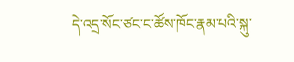དེ་འདྲ་སོང་ཙང་ང་ཚོས་ཁོང་རྣམ་པའི་སྐུ་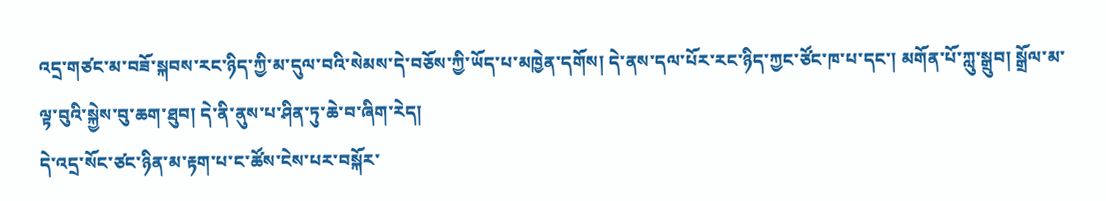འདྲ་གཙང་མ་བཟོ་སྐབས་རང་ཉིད་ཀྱི་མ་དུལ་བའི་སེམས་དེ་བཅོས་ཀྱི་ཡོད་པ་མཁྱེན་དགོས། དེ་ནས་དལ་པོར་རང་ཉིད་ཀྱང་ཙོང་ཁ་པ་དང་། མགོན་པོ་ཀླུ་སྒྲུབ། སྒྲོལ་མ་ལྟ་བུའི་སྐྱེས་བུ་ཆག་ཐུབ། དེ་ནི་ནུས་པ་ཤིན་ཏུ་ཆེ་བ་ཞིག་རེད།
དེ་འདྲ་སོང་ཙང་ཉིན་མ་རྟག་པ་ང་ཚོས་ངེས་པར་བསྐོར་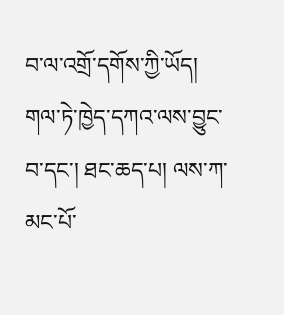བ་ལ་འགྲོ་དགོས་ཀྱི་ཡོད། གལ་ཏེ་ཁྱེད་དཀའ་ལས་བྱུང་བ་དང་། ཐང་ཆད་པ། ལས་ཀ་མང་པོ་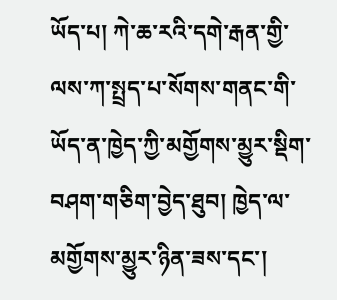ཡོད་པ། ཀེ་ཆ་རའི་དགེ་རྒན་གྱི་ལས་ཀ་སྤྲད་པ་སོགས་གནང་གི་ཡོད་ན་ཁྱེད་ཀྱི་མགྱོགས་མྱུར་སྡིག་བཤག་གཅིག་བྱེད་ཐུབ། ཁྱེད་ལ་མགྱོགས་མྱུར་ཉིན་ཟས་དང་།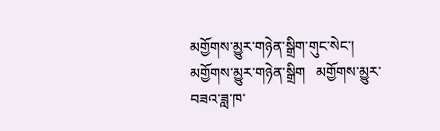མགྱོགས་མྱུར་གཉེན་སྒྲིག་གུང་སེང་། མགྱོགས་མྱུར་གཉེན་སྒྲིག   མགྱོགས་མྱུར་བཟའ་ཟླ་ཁ་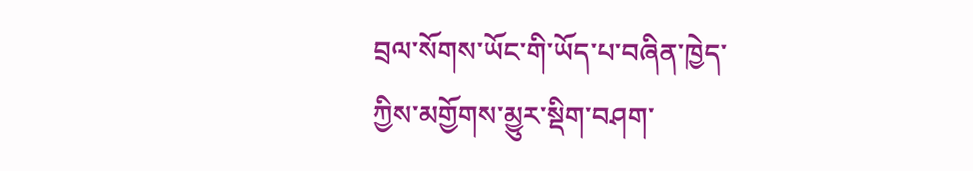བྲལ་སོགས་ཡོང་གི་ཡོད་པ་བཞིན་ཁྱེད་ཀྱིས་མགྱོགས་མྱུར་སྡིག་བཤག་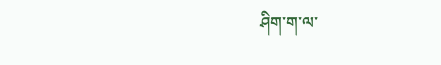ཤིག་ག་ལ་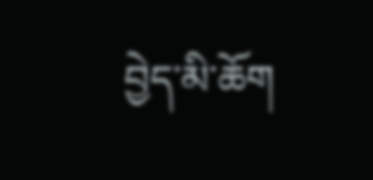བྱེད་མི་ཆོག